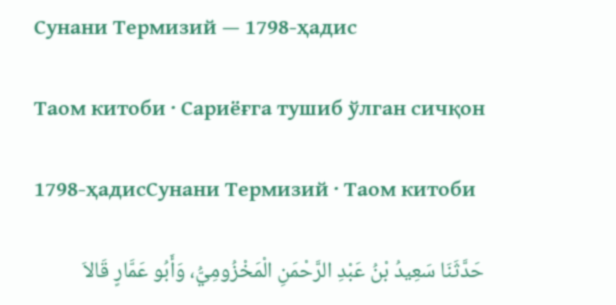Сунани Термизий — 1798-ҳадис

Таом китоби · Сариёғга тушиб ўлган сичқон

1798-ҳадисСунани Термизий · Таом китоби

حَدَّثَنَا سَعِيدُ بْنُ عَبْدِ الرَّحْمَنِ الْمَخْزُومِيُّ، وَأَبُو عَمَّارٍ قَالاَ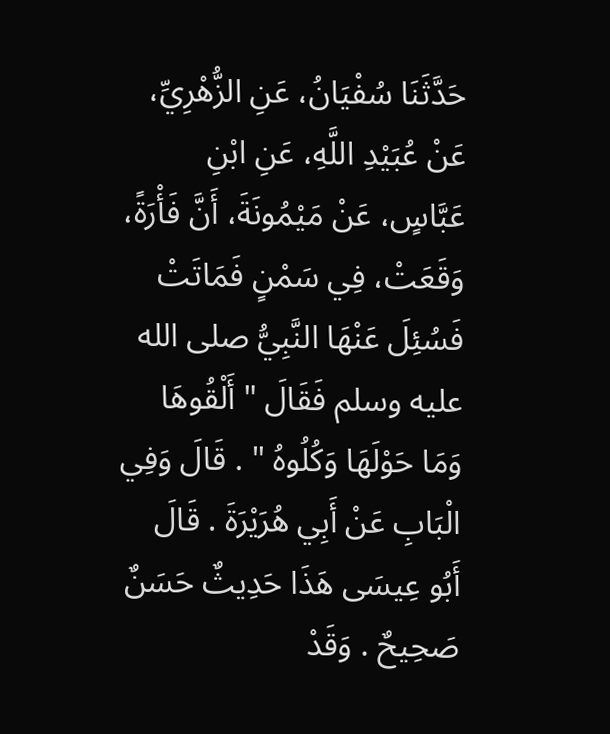حَدَّثَنَا سُفْيَانُ، عَنِ الزُّهْرِيِّ، عَنْ عُبَيْدِ اللَّهِ، عَنِ ابْنِ عَبَّاسٍ، عَنْ مَيْمُونَةَ، أَنَّ فَأْرَةً، وَقَعَتْ، فِي سَمْنٍ فَمَاتَتْ فَسُئِلَ عَنْهَا النَّبِيُّ صلى الله عليه وسلم فَقَالَ " أَلْقُوهَا وَمَا حَوْلَهَا وَكُلُوهُ " . قَالَ وَفِي الْبَابِ عَنْ أَبِي هُرَيْرَةَ . قَالَ أَبُو عِيسَى هَذَا حَدِيثٌ حَسَنٌ صَحِيحٌ . وَقَدْ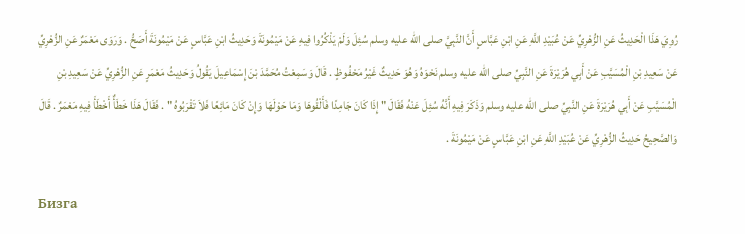رُوِيَ هَذَا الْحَدِيثُ عَنِ الزُّهْرِيِّ عَنْ عُبَيْدِ اللَّهِ عَنِ ابْنِ عَبَّاسٍ أَنَّ النَّبِيَّ صلى الله عليه وسلم سُئِلَ وَلَمْ يَذْكُرُوا فِيهِ عَنْ مَيْمُونَةَ وَحَدِيثُ ابْنِ عَبَّاسٍ عَنْ مَيْمُونَةَ أَصَحُّ . وَرَوَى مَعْمَرٌ عَنِ الزُّهْرِيِّ عَنْ سَعِيدِ بْنِ الْمُسَيَّبِ عَنْ أَبِي هُرَيْرَةَ عَنِ النَّبِيِّ صلى الله عليه وسلم نَحْوَهُ وَهُوَ حَدِيثٌ غَيْرُ مَحْفُوظٍ . قَالَ وَسَمِعْتُ مُحَمَّدَ بْنَ إِسْمَاعِيلَ يَقُولُ وَحَدِيثُ مَعْمَرٍ عَنِ الزُّهْرِيِّ عَنْ سَعِيدِ بْنِ الْمُسَيَّبِ عَنْ أَبِي هُرَيْرَةَ عَنِ النَّبِيِّ صلى الله عليه وسلم وَذَكَرَ فِيهِ أَنَّهُ سُئِلَ عَنْهُ فَقَالَ " إِذَا كَانَ جَامِدًا فَأَلْقُوهَا وَمَا حَوْلَهَا وَإِنْ كَانَ مَائِعًا فَلاَ تَقْرَبُوهُ " . فَقَالَ هَذَا خَطَأٌ أَخْطَأَ فِيهِ مَعْمَرٌ . قَالَ وَالصَّحِيحُ حَدِيثُ الزُّهْرِيِّ عَنْ عُبَيْدِ اللَّهِ عَنِ ابْنِ عَبَّاسٍ عَنْ مَيْمُونَةَ .

Бизга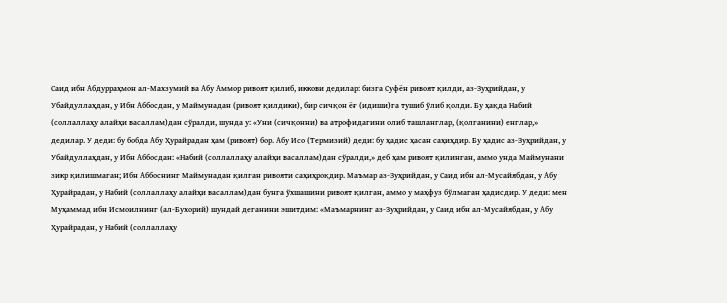Саид ибн Абдурраҳмон ал-Махзумий ва Абу Аммор ривоят қилиб, иккови дедилар: бизга Суфён ривоят қилди, аз-Зуҳрийдан, у Убайдуллаҳдан, у Ибн Аббосдан, у Маймунадан (ривоят қилдики), бир сичқон ёғ (идиши)га тушиб ўлиб қолди. Бу ҳақда Набий (соллаллаҳу алайҳи васаллам)дан сўралди, шунда у: «Уни (сичқонни) ва атрофидагини олиб ташланглар, (қолганини) енглар,» дедилар. У деди: бу бобда Абу Ҳурайрадан ҳам (ривоят) бор. Абу Исо (Термизий) деди: бу ҳадис ҳасан саҳиҳдир. Бу ҳадис аз-Зуҳрийдан, у Убайдуллаҳдан, у Ибн Аббосдан: «Набий (соллаллаҳу алайҳи васаллам)дан сўралди,» деб ҳам ривоят қилинган, аммо унда Маймунани зикр қилишмаган; Ибн Аббоснинг Маймунадан қилган ривояти саҳиҳроқдир. Маъмар аз-Зуҳрийдан, у Саид ибн ал-Мусайябдан, у Абу Ҳурайрадан, у Набий (соллаллаҳу алайҳи васаллам)дан бунга ўхшашини ривоят қилган, аммо у маҳфуз бўлмаган ҳадисдир. У деди: мен Муҳаммад ибн Исмоилнинг (ал-Бухорий) шундай деганини эшитдим: «Маъмарнинг аз-Зуҳрийдан, у Саид ибн ал-Мусайябдан, у Абу Ҳурайрадан, у Набий (соллаллаҳу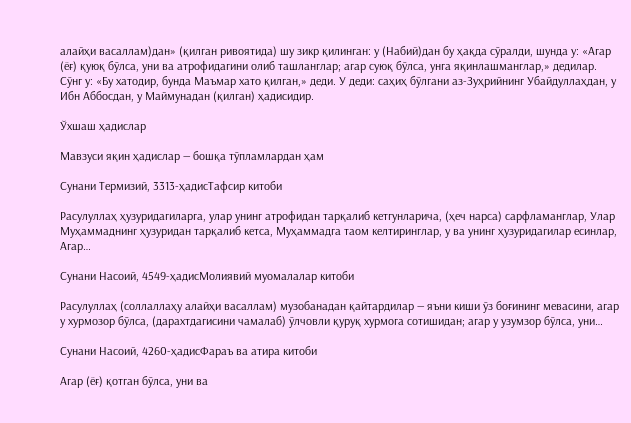алайҳи васаллам)дан» (қилган ривоятида) шу зикр қилинган: у (Набий)дан бу ҳақда сўралди, шунда у: «Агар (ёғ) қуюқ бўлса, уни ва атрофидагини олиб ташланглар; агар суюқ бўлса, унга яқинлашманглар,» дедилар. Сўнг у: «Бу хатодир, бунда Маъмар хато қилган,» деди. У деди: саҳиҳ бўлгани аз-Зуҳрийнинг Убайдуллаҳдан, у Ибн Аббосдан, у Маймунадан (қилган) ҳадисидир.

Ўхшаш ҳадислар

Мавзуси яқин ҳадислар — бошқа тўпламлардан ҳам

Сунани Термизий, 3313-ҳадисТафсир китоби

Расулуллаҳ ҳузуридагиларга, улар унинг атрофидан тарқалиб кетгунларича, (ҳеч нарса) сарфламанглар, Улар Муҳаммаднинг ҳузуридан тарқалиб кетса, Муҳаммадга таом келтиринглар, у ва унинг ҳузуридагилар есинлар, Агар…

Сунани Насоий, 4549-ҳадисМолиявий муомалалар китоби

Расулуллаҳ (соллаллаҳу алайҳи васаллам) музобанадан қайтардилар — яъни киши ўз боғининг мевасини, агар у хурмозор бўлса, (дарахтдагисини чамалаб) ўлчовли қуруқ хурмога сотишидан; агар у узумзор бўлса, уни…

Сунани Насоий, 4260-ҳадисФараъ ва атира китоби

Агар (ёғ) қотган бўлса, уни ва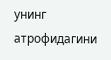унинг атрофидагини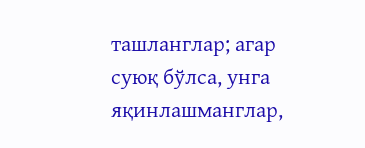ташланглар; агар суюқ бўлса, унга яқинлашманглар,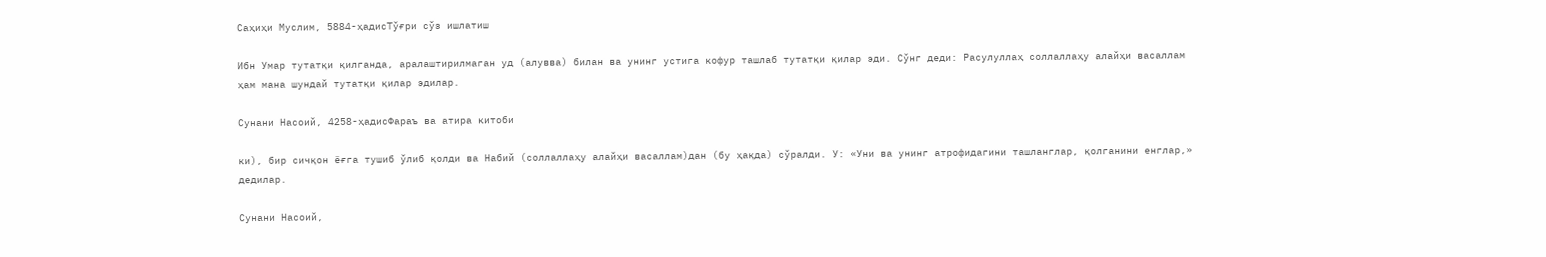Саҳиҳи Муслим, 5884-ҳадисТўғри сўз ишлатиш

Ибн Умар тутатқи қилганда, аралаштирилмаган уд (алувва) билан ва унинг устига кофур ташлаб тутатқи қилар эди. Сўнг деди: Расулуллаҳ соллаллаҳу алайҳи васаллам ҳам мана шундай тутатқи қилар эдилар.

Сунани Насоий, 4258-ҳадисФараъ ва атира китоби

ки), бир сичқон ёғга тушиб ўлиб қолди ва Набий (соллаллаҳу алайҳи васаллам)дан (бу ҳақда) сўралди. У: «Уни ва унинг атрофидагини ташланглар, қолганини енглар,» дедилар.

Сунани Насоий,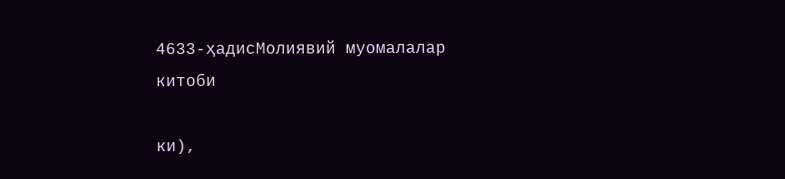4633-ҳадисМолиявий муомалалар китоби

ки),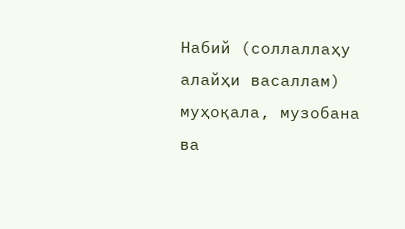Набий (соллаллаҳу алайҳи васаллам) муҳоқала, музобана ва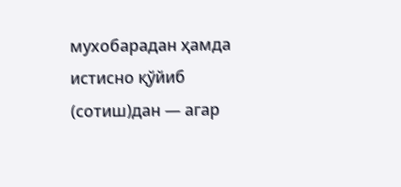мухобарадан ҳамда истисно қўйиб (сотиш)дан — агар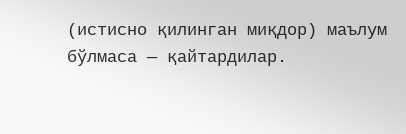(истисно қилинган миқдор) маълум бўлмаса — қайтардилар.